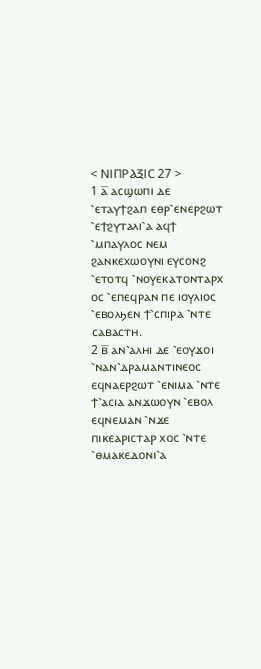< ⲚⲒⲠⲢⲀⲜⲒⲤ 27 >
1 ⲁ̅ ⲁⲥϣⲱⲡⲓ ⲇⲉ ⳿ⲉⲧⲁⲩϯϩⲁⲡ ⲉⲑⲣ⳿ⲉⲛⲉⲣϩⲱⲧ ⳿ⲉϯϩⲩⲧⲁⲗⲓ⳿ⲁ ⲁϥϯ ⳿ⲙⲡⲁⲩⲗⲟⲥ ⲛⲉⲙ ϩⲁⲛⲕⲉⲭⲱⲟⲩⲛⲓ ⲉⲩⲥⲟⲛϩ ⳿ⲉⲧⲟⲧϥ ⳿ⲛⲟⲩⲉⲕⲁⲧⲟⲛⲧⲁⲣⲭ ⲟⲥ ⳿ⲉⲡⲉϥⲣⲁⲛ ⲡⲉ ⲓⲟⲩⲗⲓⲟⲥ ⳿ⲉⲃⲟⲗϧⲉⲛ ϯ⳿ⲥⲡⲓⲣⲁ ⳿ⲛⲧⲉ ⲥⲁⲃⲁⲥⲧⲏ.
2 ⲃ̅ ⲁⲛ⳿ⲁⲗⲏⲓ ⲇⲉ ⳿ⲉⲟⲩϫⲟⲓ ⳿ⲛⲁⲛ⳿ⲇⲣⲁⲙⲁⲛⲧⲓⲛⲉⲟⲥ ⲉϥⲛⲁⲉⲣϩⲱⲧ ⳿ⲉⲛⲓⲙⲁ ⳿ⲛⲧⲉ ϯ⳿ⲁⲥⲓⲁ ⲁⲛϫⲱⲟⲩⲛ ⳿ⲉⲃⲟⲗ ⲉϥⲛⲉⲙⲁⲛ ⳿ⲛϫⲉ ⲡⲓⲕⲉⲁⲣⲓⲥⲧⲁⲣ ⲭⲟⲥ ⳿ⲛⲧⲉ ⳿ⲑⲙⲁⲕⲉⲇⲟⲛⲓ⳿ⲁ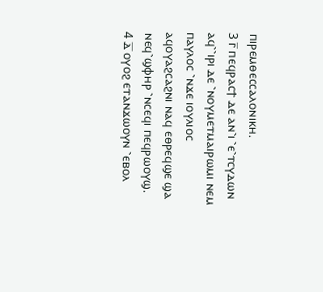ⲡⲓⲣⲉⲙⲑⲉⲥⲥⲁⲗⲟⲛⲓⲕⲏ.
3 ⲅ̅ ⲡⲉϥⲣⲁⲥϯ ⲇⲉ ⲁⲛ⳿ⲓ ⳿ⲉ⳿ⲧⲥⲩⲇⲱⲛ ⲁϥ⳿⳿ⲓⲣⲓ ⲇⲉ ⳿ⲛⲟⲩⲙⲉⲧⲙⲁⲓⲣⲱⲙⲓ ⲛⲉⲙ ⲡⲁⲩⲗⲟⲥ ⳿ⲛϫⲉ ⲓⲟⲩⲗⲓⲟⲥ ⲁϥⲟⲩⲁϩⲥⲁϩⲛⲓ ⲛⲁϥ ⲉⲑⲣⲉϥϣⲉ ϣⲁ ⲛⲉϥ⳿ϣⲫⲏⲣ ⳿ⲛⲥⲉϥⲓ ⲡⲉϥⲣⲱⲟⲩϣ.
4 ⲇ̅ ⲟⲩⲟϩ ⲉⲧⲁⲛϫⲱⲟⲩⲛ ⳿ⲉⲃⲟⲗ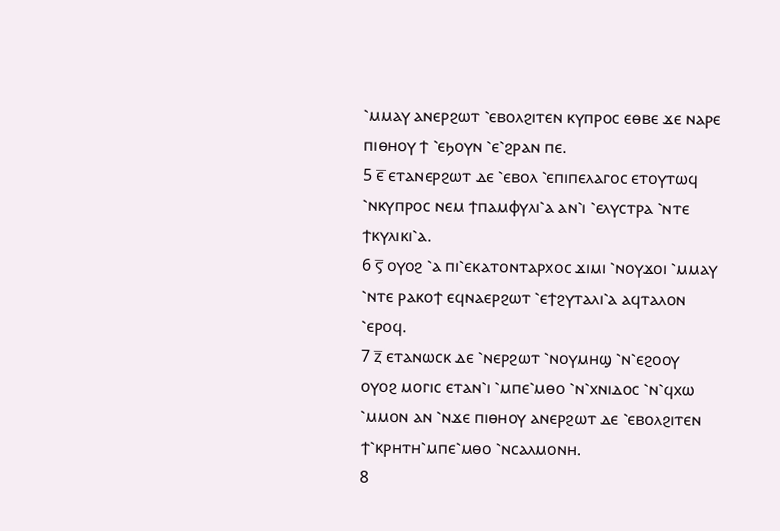⳿ⲙⲙⲁⲩ ⲁⲛⲉⲣϩⲱⲧ ⳿ⲉⲃⲟⲗϩⲓⲧⲉⲛ ⲕⲩⲡⲣⲟⲥ ⲉⲑⲃⲉ ϫⲉ ⲛⲁⲣⲉ ⲡⲓⲑⲏⲟⲩ ϯ ⳿ⲉϧⲟⲩⲛ ⳿ⲉ⳿ϩⲣⲁⲛ ⲡⲉ.
5 ⲉ̅ ⲉⲧⲁⲛⲉⲣϩⲱⲧ ⲇⲉ ⳿ⲉⲃⲟⲗ ⳿ⲉⲡⲓⲡⲉⲗⲁⲅⲟⲥ ⲉⲧⲟⲩⲧⲱϥ ⳿ⲛⲕⲩⲡⲣⲟⲥ ⲛⲉⲙ ϯⲡⲁⲙⲫⲩⲗⲓ⳿ⲁ ⲁⲛ⳿ⲓ ⳿ⲉⲗⲩⲥⲧⲣⲁ ⳿ⲛⲧⲉ ϯⲕⲩⲗⲓⲕⲓ⳿ⲁ.
6 ⲋ̅ ⲟⲩⲟϩ ⳿ⲁ ⲡⲓ⳿ⲉⲕⲁⲧⲟⲛⲧⲁⲣⲭⲟⲥ ϫⲓⲙⲓ ⳿ⲛⲟⲩϫⲟⲓ ⳿ⲙⲙⲁⲩ ⳿ⲛⲧⲉ ⲣⲁⲕⲟϯ ⲉϥⲛⲁⲉⲣϩⲱⲧ ⳿ⲉϯϩⲩⲧⲁⲗⲓ⳿ⲁ ⲁϥⲧⲁⲗⲟⲛ ⳿ⲉⲣⲟϥ.
7 ⲍ̅ ⲉⲧⲁⲛⲱⲥⲕ ⲇⲉ ⳿ⲛⲉⲣϩⲱⲧ ⳿ⲛⲟⲩⲙⲏϣ ⳿ⲛ⳿ⲉϩⲟⲟⲩ ⲟⲩⲟϩ ⲙⲟⲅⲓⲥ ⲉⲧⲁⲛ⳿ⲓ ⳿ⲙⲡⲉ⳿ⲙⲑⲟ ⳿ⲛ⳿ⲭⲛⲓⲇⲟⲥ ⳿ⲛ⳿ϥⲭⲱ ⳿ⲙⲙⲟⲛ ⲁⲛ ⳿ⲛϫⲉ ⲡⲓⲑⲏⲟⲩ ⲁⲛⲉⲣϩⲱⲧ ⲇⲉ ⳿ⲉⲃⲟⲗϩⲓⲧⲉⲛ ϯ⳿ⲕⲣⲏⲧⲏ⳿ⲙⲡⲉ⳿ⲙⲑⲟ ⳿ⲛⲥⲁⲗⲙⲟⲛⲏ.
8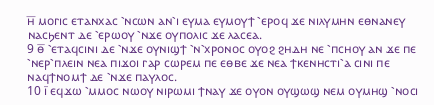ⲏ̅ ⲙⲟⲅⲓⲥ ⲉⲧⲁⲛⲭⲁⲥ ⳿ⲛⲥⲱⲛ ⲁⲛ⳿ⲓ ⲉⲩⲙⲁ ⲉⲩⲙⲟⲩϯ ⳿ⲉⲣⲟϥ ϫⲉ ⲛⲓⲗⲩⲙⲏⲛ ⲉⲑⲛⲁⲛⲉⲩ ⲛⲁⲥϧⲉⲛⲧ ⲇⲉ ⳿ⲉⲣⲱⲟⲩ ⳿ⲛϫⲉ ⲟⲩⲡⲟⲗⲓⲥ ϫⲉ ⲗⲁⲥⲉⲁ.
9 ⲑ̅ ⳿ⲉⲧⲁϥⲥⲓⲛⲓ ⲇⲉ ⳿ⲛϫⲉ ⲟⲩⲛⲓϣϯ ⳿ⲛ⳿ⲭⲣⲟⲛⲟⲥ ⲟⲩⲟϩ ϩⲏⲇⲏ ⲛⲉ ⳿ⲡⲥⲏⲟⲩ ⲁⲛ ϫⲉ ⲡⲉ ⳿ⲛⲉⲣ⳿ⲡⲗⲉⲓⲛ ⲛⲉⲁ ⲡⲓϫⲟⲓ ⲅⲁⲣ ⲥⲱⲣⲉⲙ ⲡⲉ ⲉⲑⲃⲉ ϫⲉ ⲛⲉⲁ ϯⲕⲉⲛⲏⲥⲧⲓ⳿ⲁ ⲥⲓⲛⲓ ⲡⲉ ⲛⲁϥϯⲛⲟⲙϯ ⲇⲉ ⳿ⲛϫⲉ ⲡⲁⲩⲗⲟⲥ.
10 ⲓ̅ ⲉϥϫⲱ ⳿ⲙⲙⲟⲥ ⲛⲱⲟⲩ ⲛⲓⲣⲱⲙⲓ ϯⲛⲁⲩ ϫⲉ ⲟⲩⲟⲛ ⲟⲩϣⲱϣ ⲛⲉⲙ ⲟⲩⲙⲏϣ ⳿ⲛⲟⲥⲓ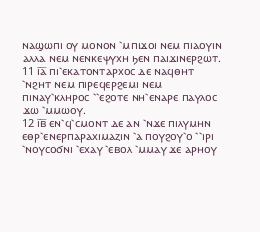ⲛⲁϣⲱⲡⲓ ⲟⲩ ⲙⲟⲛⲟⲛ ⳿ⲙⲡⲓϫⲟⲓ ⲛⲉⲙ ⲡⲓⲁⲟⲩⲓⲛ ⲁⲗⲗⲁ ⲛⲉⲙ ⲛⲉⲛⲕⲉⲯⲩⲭⲏ ϧⲉⲛ ⲡⲁⲓϫⲓⲛⲉⲣϩⲱⲧ.
11 ⲓ̅ⲁ̅ ⲡⲓ⳿ⲉⲕⲁⲧⲟⲛⲧⲁⲣⲭⲟⲥ ⲇⲉ ⲛⲁϥⲑⲏⲧ ⳿ⲛϩⲏⲧ ⲛⲉⲙ ⲡⲓⲣⲉϥⲉⲣϩⲉⲙⲓ ⲛⲉⲙ ⲡⲓⲛⲁⲩ⳿ⲕⲗⲏⲣⲟⲥ ⳿⳿ⲉϩⲟⲧⲉ ⲛⲏ⳿ⲉⲛⲁⲣⲉ ⲡⲁⲩⲗⲟⲥ ϫⲱ ⳿ⲙⲙⲱⲟⲩ.
12 ⲓ̅ⲃ̅ ⲉⲛ⳿ϥ⳿ⲥⲙⲟⲛⲧ ⲇⲉ ⲁⲛ ⳿ⲛϫⲉ ⲡⲓⲗⲩⲙⲏⲛ ⲉⲑⲣ⳿ⲉⲛⲉⲣⲡⲁⲣⲁⲭⲓⲙⲁⲍⲓⲛ ⳿ⲁ ⲡⲟⲩϩⲟⲩ⳿ⲟ ⳿⳿ⲓⲣⲓ ⳿ⲛⲟⲩⲥⲟϭⲛⲓ ⳿ⲉⲭⲁⲩ ⳿ⲉⲃⲟⲗ ⳿ⲙⲙⲁⲩ ϫⲉ ⲁⲣⲏⲟⲩ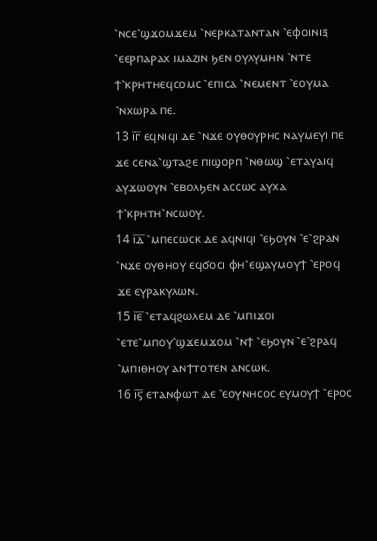⳿ⲛⲥⲉ⳿ϣϫⲟⲙϫⲉⲙ ⳿ⲛⲉⲣⲕⲁⲧⲁⲛⲧⲁⲛ ⳿ⲉⲫⲟⲓⲛⲓⲝ ⳿ⲉⲉⲣⲡⲁⲣⲁⲭ ⲓⲙⲁⲍⲓⲛ ϧⲉⲛ ⲟⲩⲗⲩⲙⲏⲛ ⳿ⲛⲧⲉ ϯ⳿ⲕⲣⲏⲧⲏⲉϥⲥⲟⲙⲥ ⳿ⲉⲡⲓⲥⲁ ⳿ⲛⲉⲙⲉⲛⲧ ⳿ⲉⲟⲩⲙⲁ ⳿ⲛⲭⲱⲣⲁ ⲡⲉ.
13 ⲓ̅ⲅ̅ ⲉϥⲛⲓϥⲓ ⲇⲉ ⳿ⲛϫⲉ ⲟⲩⲑⲟⲩⲣⲏⲥ ⲛⲁⲩⲙⲉⲩⲓ ⲡⲉ ϫⲉ ⲥⲉⲛⲁ⳿ϣⲧⲁϩⲉ ⲡⲓϣⲟⲣⲡ ⳿ⲛⲑⲱϣ ⳿ⲉⲧⲁⲩⲁⲓϥ ⲁⲩϫⲱⲟⲩⲛ ⳿ⲉⲃⲟⲗϧⲉⲛ ⲁⲥⲥⲱⲥ ⲁⲩⲭⲁ ϯ⳿ⲕⲣⲏⲧⲏ⳿ⲛⲥⲱⲟⲩ.
14 ⲓ̅ⲇ̅ ⳿ⲙⲡⲉⲥⲱⲥⲕ ⲇⲉ ⲁϥⲛⲓϥⲓ ⳿ⲉϧⲟⲩⲛ ⳿ⲉ⳿ϩⲣⲁⲛ ⳿ⲛϫⲉ ⲟⲩⲑⲏⲟⲩ ⲉϥϭⲟⲥⲓ ⲫⲏ⳿ⲉϣⲁⲩⲙⲟⲩϯ ⳿ⲉⲣⲟϥ ϫⲉ ⲉⲩⲣⲁⲕⲩⲗⲱⲛ.
15 ⲓ̅ⲉ̅ ⳿ⲉⲧⲁϥϩⲱⲗⲉⲙ ⲇⲉ ⳿ⲙⲡⲓϫⲟⲓ ⳿ⲉⲧⲉ⳿ⲙⲡⲟⲩ⳿ϣϫⲉⲙϫⲟⲙ ⳿ⲛϯ ⳿ⲉϧⲟⲩⲛ ⳿ⲉ⳿ϩⲣⲁϥ ⳿ⲙⲡⲓⲑⲏⲟⲩ ⲁⲛϯⲧⲟⲧⲉⲛ ⲁⲛⲥⲱⲕ.
16 ⲓ̅ⲋ̅ ⲉⲧⲁⲛⲫⲱⲧ ⲇⲉ ⳿ⲉⲟⲩⲛⲏⲥⲟⲥ ⲉⲩⲙⲟⲩϯ ⳿ⲉⲣⲟⲥ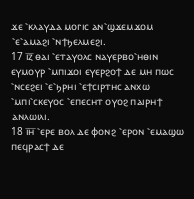ϫⲉ ⳿ⲕⲗⲁⲩⲇⲁ ⲙⲟⲅⲓⲥ ⲁⲛ⳿ϣϫⲉⲙϫⲟⲙ ⳿ⲉ⳿ⲁⲙⲁϩⲓ ⳿ⲛϯϧⲉⲗⲙⲉϩⲓ.
17 ⲓ̅ⲍ̅ ⲑⲁⲓ ⳿ⲉⲧⲁⲩⲟⲗⲥ ⲛⲁⲩⲉⲣⲃⲟ⳿ⲏⲑⲓⲛ ⲉⲩⲙⲟⲩⲣ ⳿ⲙⲡⲓϫⲟⲓ ⲉⲩⲉⲣϩⲟϯ ⲇⲉ ⲙⲏ ⲡⲱⲥ ⳿ⲛⲥⲉϩⲉⲓ ⳿ⲉ⳿ϧⲣⲏⲓ ⳿ⲉϯⲥⲓⲣⲧⲏⲥ ⲁⲛⲭⲱ ⳿ⲙⲡⲓ⳿ⲥⲕⲉⲩⲟⲥ ⳿ⲉⲡⲉⲥⲏⲧ ⲟⲩⲟϩ ⲡⲁⲓⲣⲏϯ ⲁⲛⲗⲱⲓⲗⲓ.
18 ⲓ̅ⲏ̅ ⳿ⲉⲣⲉ ⲃⲟⲗ ⲇⲉ ⲫⲟⲛϩ ⳿ⲉⲣⲟⲛ ⳿ⲉⲙⲁϣⲱ ⲡⲉϥⲣⲁⲥϯ ⲇⲉ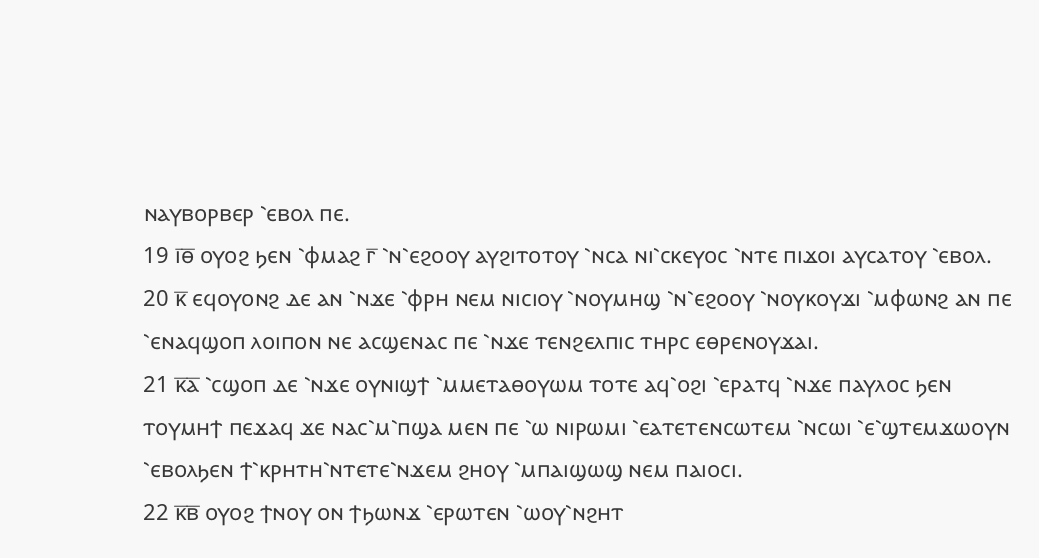ⲛⲁⲩⲃⲟⲣⲃⲉⲣ ⳿ⲉⲃⲟⲗ ⲡⲉ.
19 ⲓ̅ⲑ̅ ⲟⲩⲟϩ ϧⲉⲛ ⳿ⲫⲙⲁϩ ⲅ̅ ⳿ⲛ⳿ⲉϩⲟⲟⲩ ⲁⲩϩⲓⲧⲟⲧⲟⲩ ⳿ⲛⲥⲁ ⲛⲓ⳿ⲥⲕⲉⲩⲟⲥ ⳿ⲛⲧⲉ ⲡⲓϫⲟⲓ ⲁⲩⲥⲁⲧⲟⲩ ⳿ⲉⲃⲟⲗ.
20 ⲕ̅ ⲉϥⲟⲩⲟⲛϩ ⲇⲉ ⲁⲛ ⳿ⲛϫⲉ ⳿ⲫⲣⲏ ⲛⲉⲙ ⲛⲓⲥⲓⲟⲩ ⳿ⲛⲟⲩⲙⲏϣ ⳿ⲛ⳿ⲉϩⲟⲟⲩ ⳿ⲛⲟⲩⲕⲟⲩϫⲓ ⳿ⲙⲫⲱⲛϩ ⲁⲛ ⲡⲉ ⳿ⲉⲛⲁϥϣⲟⲡ ⲗⲟⲓⲡⲟⲛ ⲛⲉ ⲁⲥϣⲉⲛⲁⲥ ⲡⲉ ⳿ⲛϫⲉ ⲧⲉⲛϩⲉⲗⲡⲓⲥ ⲧⲏⲣⲥ ⲉⲑⲣⲉⲛⲟⲩϫⲁⲓ.
21 ⲕ̅ⲁ̅ ⳿ⲥϣⲟⲡ ⲇⲉ ⳿ⲛϫⲉ ⲟⲩⲛⲓϣϯ ⳿ⲙⲙⲉⲧⲁⲑⲟⲩⲱⲙ ⲧⲟⲧⲉ ⲁϥ⳿ⲟϩⲓ ⳿ⲉⲣⲁⲧϥ ⳿ⲛϫⲉ ⲡⲁⲩⲗⲟⲥ ϧⲉⲛ ⲧⲟⲩⲙⲏϯ ⲡⲉϫⲁϥ ϫⲉ ⲛⲁⲥ⳿ⲙ⳿ⲡϣⲁ ⲙⲉⲛ ⲡⲉ ⳿ⲱ ⲛⲓⲣⲱⲙⲓ ⳿ⲉⲁⲧⲉⲧⲉⲛⲥⲱⲧⲉⲙ ⳿ⲛⲥⲱⲓ ⳿ⲉ⳿ϣⲧⲉⲙϫⲱⲟⲩⲛ ⳿ⲉⲃⲟⲗϧⲉⲛ ϯ⳿ⲕⲣⲏⲧⲏ⳿ⲛⲧⲉⲧⲉ⳿ⲛϫⲉⲙ ϩⲏⲟⲩ ⳿ⲙⲡⲁⲓϣⲱϣ ⲛⲉⲙ ⲡⲁⲓⲟⲥⲓ.
22 ⲕ̅ⲃ̅ ⲟⲩⲟϩ ϯⲛⲟⲩ ⲟⲛ ϯϧⲱⲛϫ ⳿ⲉⲣⲱⲧⲉⲛ ⳿ⲱⲟⲩ⳿ⲛϩⲏⲧ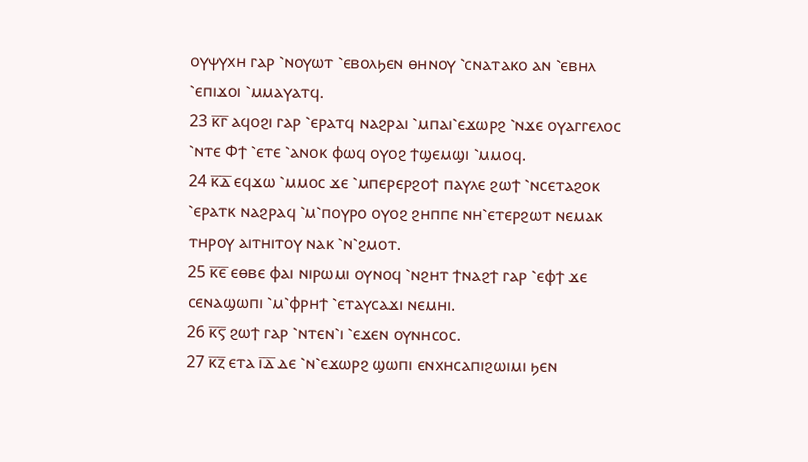ⲟⲩⲯⲩⲭⲏ ⲅⲁⲣ ⳿ⲛⲟⲩⲱⲧ ⳿ⲉⲃⲟⲗϧⲉⲛ ⲑⲏⲛⲟⲩ ⳿ⲥⲛⲁⲧⲁⲕⲟ ⲁⲛ ⳿ⲉⲃⲏⲗ ⳿ⲉⲡⲓϫⲟⲓ ⳿ⲙⲙⲁⲩⲁⲧϥ.
23 ⲕ̅ⲅ̅ ⲁϥⲟϩⲓ ⲅⲁⲣ ⳿ⲉⲣⲁⲧϥ ⲛⲁϩⲣⲁⲓ ⳿ⲙⲡⲁⲓ⳿ⲉϫⲱⲣϩ ⳿ⲛϫⲉ ⲟⲩⲁⲅⲅⲉⲗⲟⲥ ⳿ⲛⲧⲉ Ⲫϯ ⳿ⲉⲧⲉ ⳿ⲁⲛⲟⲕ ⲫⲱϥ ⲟⲩⲟϩ ϯϣⲉⲙϣⲓ ⳿ⲙⲙⲟϥ.
24 ⲕ̅ⲇ̅ ⲉϥϫⲱ ⳿ⲙⲙⲟⲥ ϫⲉ ⳿ⲙⲡⲉⲣⲉⲣϩⲟϯ ⲡⲁⲩⲗⲉ ϩⲱϯ ⳿ⲛⲥⲉⲧⲁϩⲟⲕ ⳿ⲉⲣⲁⲧⲕ ⲛⲁϩⲣⲁϥ ⳿ⲙ⳿ⲡⲟⲩⲣⲟ ⲟⲩⲟϩ ϩⲏⲡⲡⲉ ⲛⲏ⳿ⲉⲧⲉⲣϩⲱⲧ ⲛⲉⲙⲁⲕ ⲧⲏⲣⲟⲩ ⲁⲓⲧⲏⲓⲧⲟⲩ ⲛⲁⲕ ⳿ⲛ⳿ϩⲙⲟⲧ.
25 ⲕ̅ⲉ̅ ⲉⲑⲃⲉ ⲫⲁⲓ ⲛⲓⲣⲱⲙⲓ ⲟⲩⲛⲟϥ ⳿ⲛϩⲏⲧ ϯⲛⲁϩϯ ⲅⲁⲣ ⳿ⲉⲫϯ ϫⲉ ⲥⲉⲛⲁϣⲱⲡⲓ ⳿ⲙ⳿ⲫⲣⲏϯ ⳿ⲉⲧⲁⲩⲥⲁϫⲓ ⲛⲉⲙⲏⲓ.
26 ⲕ̅ⲋ̅ ϩⲱϯ ⲅⲁⲣ ⳿ⲛⲧⲉⲛ⳿ⲓ ⳿ⲉϫⲉⲛ ⲟⲩⲛⲏⲥⲟⲥ.
27 ⲕ̅ⲍ̅ ⲉⲧⲁ ⲓ̅ⲇ̅ ⲇⲉ ⳿ⲛ⳿ⲉϫⲱⲣϩ ϣⲱⲡⲓ ⲉⲛⲭⲏⲥⲁⲡⲓϩⲱⲓⲙⲓ ϧⲉⲛ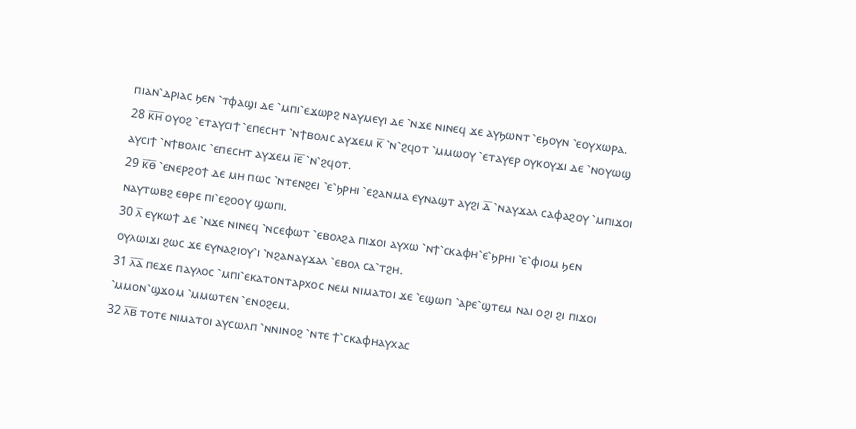ⲡⲓⲁⲛ⳿ⲇⲣⲓⲁⲥ ϧⲉⲛ ⳿ⲧⲫⲁϣⲓ ⲇⲉ ⳿ⲙⲡⲓ⳿ⲉϫⲱⲣϩ ⲛⲁⲩⲙⲉⲩⲓ ⲇⲉ ⳿ⲛϫⲉ ⲛⲓⲛⲉϥ ϫⲉ ⲁⲩϧⲱⲛⲧ ⳿ⲉϧⲟⲩⲛ ⳿ⲉⲟⲩⲭⲱⲣⲁ.
28 ⲕ̅ⲏ̅ ⲟⲩⲟϩ ⳿ⲉⲧⲁⲩⲥⲓϯ ⳿ⲉⲡⲉⲥⲏⲧ ⳿ⲛϯⲃⲟⲗⲓⲥ ⲁⲩϫⲉⲙ ⲕ̅ ⳿ⲛ⳿ϩϥⲟⲧ ⳿ⲙⲙⲱⲟⲩ ⳿ⲉⲧⲁⲩⲉⲣ ⲟⲩⲕⲟⲩϫⲓ ⲇⲉ ⳿ⲛⲟⲩⲱϣ ⲁⲩⲥⲓϯ ⳿ⲛϯⲃⲟⲗⲓⲥ ⳿ⲉⲡⲉⲥⲏⲧ ⲁⲩϫⲉⲙ ⲓ̅ⲉ̅ ⳿ⲛ⳿ϩϥⲟⲧ.
29 ⲕ̅ⲑ̅ ⳿ⲉⲛⲉⲣϩⲟϯ ⲇⲉ ⲙⲏ ⲡⲱⲥ ⳿ⲛⲧⲉⲛϩⲉⲓ ⳿ⲉ⳿ϧⲣⲏⲓ ⳿ⲉϩⲁⲛⲙⲁ ⲉⲩⲛⲁϣⲧ ⲁⲩϩⲓ ⲇ̅ ⳿ⲛⲁⲩϫⲁⲗ ⲥⲁⲫⲁϩⲟⲩ ⳿ⲙⲡⲓϫⲟⲓ ⲛⲁⲩⲧⲱⲃϩ ⲉⲑⲣⲉ ⲡⲓ⳿ⲉϩⲟⲟⲩ ϣⲱⲡⲓ.
30 ⲗ̅ ⲉⲩⲕⲱϯ ⲇⲉ ⳿ⲛϫⲉ ⲛⲓⲛⲉϥ ⳿ⲛⲥⲉⲫⲱⲧ ⳿ⲉⲃⲟⲗϩⲁ ⲡⲓϫⲟⲓ ⲁⲩⲭⲱ ⳿ⲛϯ⳿ⲥⲕⲁⲫⲏ⳿ⲉ⳿ϧⲣⲏⲓ ⳿ⲉ⳿ⲫⲓⲟⲙ ϧⲉⲛ ⲟⲩⲗⲱⲓϫⲓ ϩⲱⲥ ϫⲉ ⲉⲩⲛⲁϩⲓⲟⲩ⳿ⲓ ⳿ⲛϩⲁⲛⲁⲩϫⲁⲗ ⳿ⲉⲃⲟⲗ ⲥⲁ⳿ⲧϩⲏ.
31 ⲗ̅ⲁ̅ ⲡⲉϫⲉ ⲡⲁⲩⲗⲟⲥ ⳿ⲙⲡⲓ⳿ⲉⲕⲁⲧⲟⲛⲧⲁⲣⲭⲟⲥ ⲛⲉⲙ ⲛⲓⲙⲁⲧⲟⲓ ϫⲉ ⳿ⲉϣⲱⲡ ⳿ⲁⲣⲉ⳿ϣⲧⲉⲙ ⲛⲁⲓ ⲟϩⲓ ϩⲓ ⲡⲓϫⲟⲓ ⳿ⲙⲙⲟⲛ⳿ϣϫⲟⲙ ⳿ⲙⲙⲱⲧⲉⲛ ⳿ⲉⲛⲟϩⲉⲙ.
32 ⲗ̅ⲃ̅ ⲧⲟⲧⲉ ⲛⲓⲙⲁⲧⲟⲓ ⲁⲩⲥⲱⲗⲡ ⳿ⲛⲛⲓⲛⲟϩ ⳿ⲛⲧⲉ ϯ⳿ⲥⲕⲁⲫⲏⲁⲩⲭⲁⲥ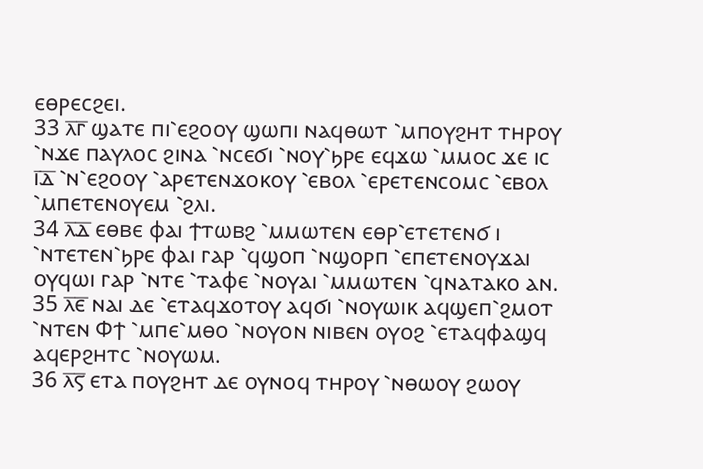ⲉⲑⲣⲉⲥϩⲉⲓ.
33 ⲗ̅ⲅ̅ ϣⲁⲧⲉ ⲡⲓ⳿ⲉϩⲟⲟⲩ ϣⲱⲡⲓ ⲛⲁϥⲑⲱⲧ ⳿ⲙⲡⲟⲩϩⲏⲧ ⲧⲏⲣⲟⲩ ⳿ⲛϫⲉ ⲡⲁⲩⲗⲟⲥ ϩⲓⲛⲁ ⳿ⲛⲥⲉϭⲓ ⳿ⲛⲟⲩ⳿ϧⲣⲉ ⲉϥϫⲱ ⳿ⲙⲙⲟⲥ ϫⲉ ⲓⲥ ⲓ̅ⲇ̅ ⳿ⲛ⳿ⲉϩⲟⲟⲩ ⳿ⲁⲣⲉⲧⲉⲛϫⲟⲕⲟⲩ ⳿ⲉⲃⲟⲗ ⳿ⲉⲣⲉⲧⲉⲛⲥⲟⲙⲥ ⳿ⲉⲃⲟⲗ ⳿ⲙⲡⲉⲧⲉⲛⲟⲩⲉⲙ ⳿ϩⲗⲓ.
34 ⲗ̅ⲇ̅ ⲉⲑⲃⲉ ⲫⲁⲓ ϯⲧⲱⲃϩ ⳿ⲙⲙⲱⲧⲉⲛ ⲉⲑⲣ⳿ⲉⲧⲉⲧⲉⲛϭ ⲓ ⳿ⲛⲧⲉⲧⲉⲛ⳿ϧⲣⲉ ⲫⲁⲓ ⲅⲁⲣ ⳿ϥϣⲟⲡ ⳿ⲛϣⲟⲣⲡ ⳿ⲉⲡⲉⲧⲉⲛⲟⲩϫⲁⲓ ⲟⲩϥⲱⲓ ⲅⲁⲣ ⳿ⲛⲧⲉ ⳿ⲧⲁⲫⲉ ⳿ⲛⲟⲩⲁⲓ ⳿ⲙⲙⲱⲧⲉⲛ ⳿ϥⲛⲁⲧⲁⲕⲟ ⲁⲛ.
35 ⲗ̅ⲉ̅ ⲛⲁⲓ ⲇⲉ ⳿ⲉⲧⲁϥϫⲟⲧⲟⲩ ⲁϥϭⲓ ⳿ⲛⲟⲩⲱⲓⲕ ⲁϥϣⲉⲡ⳿ϩⲙⲟⲧ ⳿ⲛⲧⲉⲛ Ⲫϯ ⳿ⲙⲡⲉ⳿ⲙⲑⲟ ⳿ⲛⲟⲩⲟⲛ ⲛⲓⲃⲉⲛ ⲟⲩⲟϩ ⳿ⲉⲧⲁϥⲫⲁϣϥ ⲁϥⲉⲣϩⲏⲧⲥ ⳿ⲛⲟⲩⲱⲙ.
36 ⲗ̅ⲋ̅ ⲉⲧⲁ ⲡⲟⲩϩⲏⲧ ⲇⲉ ⲟⲩⲛⲟϥ ⲧⲏⲣⲟⲩ ⳿ⲛⲑⲱⲟⲩ ϩⲱⲟⲩ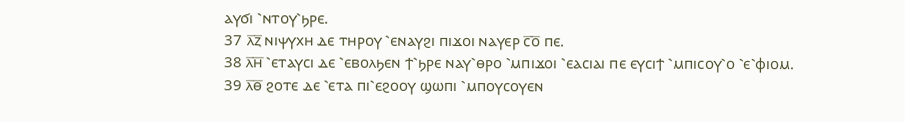ⲁⲩϭⲓ ⳿ⲛⲧⲟⲩ⳿ϧⲣⲉ.
37 ⲗ̅ⲍ̅ ⲛⲓⲯⲩⲭⲏ ⲇⲉ ⲧⲏⲣⲟⲩ ⳿ⲉⲛⲁⲩϩⲓ ⲡⲓϫⲟⲓ ⲛⲁⲩⲉⲣ ⲥ̅ⲟ̅ ⲡⲉ.
38 ⲗ̅ⲏ̅ ⳿ⲉⲧⲁⲩⲥⲓ ⲇⲉ ⳿ⲉⲃⲟⲗϧⲉⲛ ϯ⳿ϧⲣⲉ ⲛⲁⲩ⳿ⲑⲣⲟ ⳿ⲙⲡⲓϫⲟⲓ ⳿ⲉⲁⲥⲓⲁⲓ ⲡⲉ ⲉⲩⲥⲓϯ ⳿ⲙⲡⲓⲥⲟⲩ⳿ⲟ ⳿ⲉ⳿ⲫⲓⲟⲙ.
39 ⲗ̅ⲑ̅ ϩⲟⲧⲉ ⲇⲉ ⳿ⲉⲧⲁ ⲡⲓ⳿ⲉϩⲟⲟⲩ ϣⲱⲡⲓ ⳿ⲙⲡⲟⲩⲥⲟⲩⲉⲛ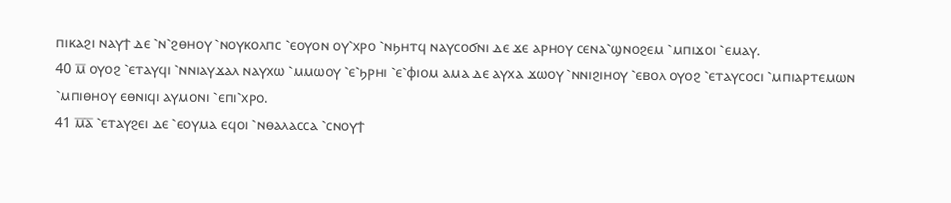ⲡⲓⲕⲁϩⲓ ⲛⲁⲩϯ ⲇⲉ ⳿ⲛ⳿ϩⲑⲏⲟⲩ ⳿ⲛⲟⲩⲕⲟⲗⲡⲥ ⳿ⲉⲟⲩⲟⲛ ⲟⲩ⳿ⲭⲣⲟ ⳿ⲛϧⲏⲧϥ ⲛⲁⲩⲥⲟϭⲛⲓ ⲇⲉ ϫⲉ ⲁⲣⲏⲟⲩ ⲥⲉⲛⲁ⳿ϣⲛⲟϩⲉⲙ ⳿ⲙⲡⲓϫⲟⲓ ⳿ⲉⲙⲁⲩ.
40 ⲙ̅ ⲟⲩⲟϩ ⳿ⲉⲧⲁⲩϥⲓ ⳿ⲛⲛⲓⲁⲩϫⲁⲗ ⲛⲁⲩⲭⲱ ⳿ⲙⲙⲱⲟⲩ ⳿ⲉ⳿ϧⲣⲏⲓ ⳿ⲉ⳿ⲫⲓⲟⲙ ⲁⲙⲁ ⲇⲉ ⲁⲩⲭⲁ ϫⲱⲟⲩ ⳿ⲛⲛⲓϩⲓⲏⲟⲩ ⳿ⲉⲃⲟⲗ ⲟⲩⲟϩ ⳿ⲉⲧⲁⲩⲥⲟⲥⲓ ⳿ⲙⲡⲓⲁⲣⲧⲉⲙⲱⲛ ⳿ⲙⲡⲓⲑⲏⲟⲩ ⲉⲑⲛⲓϥⲓ ⲁⲩⲙⲟⲛⲓ ⳿ⲉⲡⲓ⳿ⲭⲣⲟ.
41 ⲙ̅ⲁ̅ ⳿ⲉⲧⲁⲩϩⲉⲓ ⲇⲉ ⳿ⲉⲟⲩⲙⲁ ⲉϥⲟⲓ ⳿ⲛⲑⲁⲗⲁⲥⲥⲁ ⳿ⲥⲛⲟⲩϯ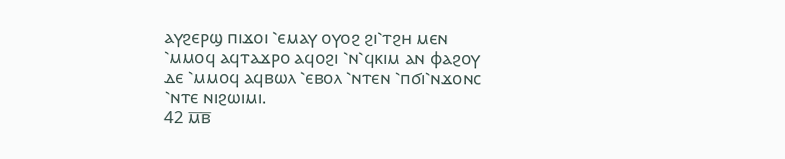ⲁⲩϩⲉⲣϣ ⲡⲓϫⲟⲓ ⳿ⲉⲙⲁⲩ ⲟⲩⲟϩ ϩⲓ⳿ⲧϩⲏ ⲙⲉⲛ ⳿ⲙⲙⲟϥ ⲁϥⲧⲁϫⲣⲟ ⲁϥⲟϩⲓ ⳿ⲛ⳿ϥⲕⲓⲙ ⲁⲛ ⲫⲁϩⲟⲩ ⲇⲉ ⳿ⲙⲙⲟϥ ⲁϥⲃⲱⲗ ⳿ⲉⲃⲟⲗ ⳿ⲛⲧⲉⲛ ⳿ⲡϭⲓ⳿ⲛϫⲟⲛⲥ ⳿ⲛⲧⲉ ⲛⲓϩⲱⲓⲙⲓ.
42 ⲙ̅ⲃ̅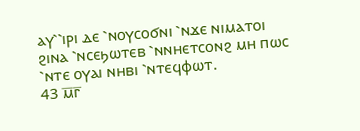ⲁⲩ⳿⳿ⲓⲣⲓ ⲇⲉ ⳿ⲛⲟⲩⲥⲟϭⲛⲓ ⳿ⲛϫⲉ ⲛⲓⲙⲁⲧⲟⲓ ϩⲓⲛⲁ ⳿ⲛⲥⲉϧⲱⲧⲉⲃ ⳿ⲛⲛⲏⲉⲧⲥⲟⲛϩ ⲙⲏ ⲡⲱⲥ ⳿ⲛⲧⲉ ⲟⲩⲁⲓ ⲛⲏⲃⲓ ⳿ⲛⲧⲉϥⲫⲱⲧ.
43 ⲙ̅ⲅ̅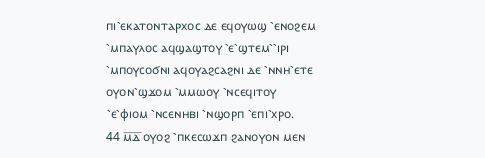ⲡⲓ⳿ⲉⲕⲁⲧⲟⲛⲧⲁⲣⲭⲟⲥ ⲇⲉ ⲉϥⲟⲩⲱϣ ⳿ⲉⲛⲟϩⲉⲙ ⳿ⲙⲡⲁⲩⲗⲟⲥ ⲁϥϣⲁϣⲧⲟⲩ ⳿ⲉ⳿ϣⲧⲉⲙ⳿⳿ⲓⲣⲓ ⳿ⲙⲡⲟⲩⲥⲟϭⲛⲓ ⲁϥⲟⲩⲁϩⲥⲁϩⲛⲓ ⲇⲉ ⳿ⲛⲛⲏ⳿ⲉⲧⲉ ⲟⲩⲟⲛ⳿ϣϫⲟⲙ ⳿ⲙⲙⲱⲟⲩ ⳿ⲛⲥⲉϥⲓⲧⲟⲩ ⳿ⲉ⳿ⲫⲓⲟⲙ ⳿ⲛⲥⲉⲛⲏⲃⲓ ⳿ⲛϣⲟⲣⲡ ⳿ⲉⲡⲓ⳿ⲭⲣⲟ.
44 ⲙ̅ⲇ̅ ⲟⲩⲟϩ ⳿ⲡⲕⲉⲥⲱϫⲡ ϩⲁⲛⲟⲩⲟⲛ ⲙⲉⲛ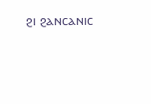ϩⲓ ϩⲁⲛⲥⲁⲛⲓⲥ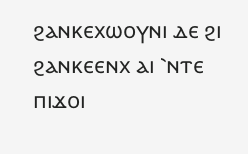ϩⲁⲛⲕⲉⲭⲱⲟⲩⲛⲓ ⲇⲉ ϩⲓ ϩⲁⲛⲕⲉⲉⲛⲭ ⲁⲓ ⳿ⲛⲧⲉ ⲡⲓϫⲟⲓ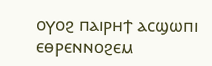ⲟⲩⲟϩ ⲡⲁⲓⲣⲏϯ ⲁⲥϣⲱⲡⲓ ⲉⲑⲣⲉⲛⲛⲟϩⲉⲙ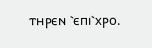ⲧⲏⲣⲉⲛ ⳿ⲉⲡⲓ⳿ⲭⲣⲟ.